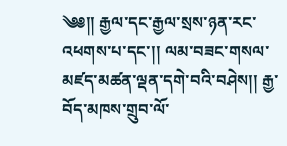༄༅།། རྒྱལ་དང་རྒྱལ་སྲས་ཉན་རང་འཕགས་པ་དང་།། ལམ་བཟང་གསལ་མཛད་མཚན་ལྡན་དགེ་བའི་བཤེས།། རྒྱ་བོད་མཁས་གྲུབ་ལོ་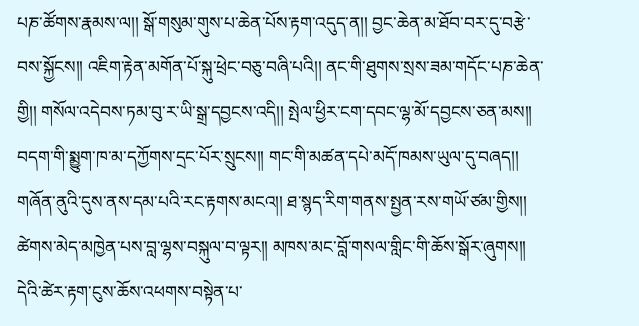པཎ་ཚོགས་རྣམས་ལ།། སྒོ་གསུམ་གུས་པ་ཆེན་པོས་རྟག་འདུད་ན།། བྱང་ཆེན་མ་ཐོབ་བར་དུ་བརྩེ་བས་སྐྱོངས།། འཇིག་རྟེན་མགོན་པོ་སྐུ་ཕྲེང་བཅུ་བཞི་པའི།། ནང་གི་ཐུགས་སྲས་ཟམ་གདོང་པཎ་ཆེན་གྱི།། གསོལ་འདེབས་ཏམ་བུ་ར་ཡི་སྒྲ་དབྱངས་འདི།། སྤེལ་ཕྱིར་ངག་དབང་ལྷ་མོ་དབྱངས་ཅན་མས།། བདག་གི་སྨྱུག་ཁ་མ་དཀྱོགས་དྲང་པོར་སྲུངས།། གང་གི་མཚན་དཔེ་མདོ་ཁམས་ཡུལ་དུ་བཞད།། གཞོན་ནུའི་དུས་ནས་དམ་པའི་རང་རྟགས་མངའ།། ཐ་སྙད་རིག་གནས་སྤྱན་རས་གཡོ་ཙམ་གྱིས།། ཚེགས་མེད་མཁྱེན་པས་བླ་ལྷས་བསྐུལ་བ་ལྟར།། མཁས་མང་བློ་གསལ་གླིང་གི་ཆོས་སྒོར་ཞུགས།། དེའི་ཚེར་རྟག་ངུས་ཆོས་འཕགས་བསྟེན་པ་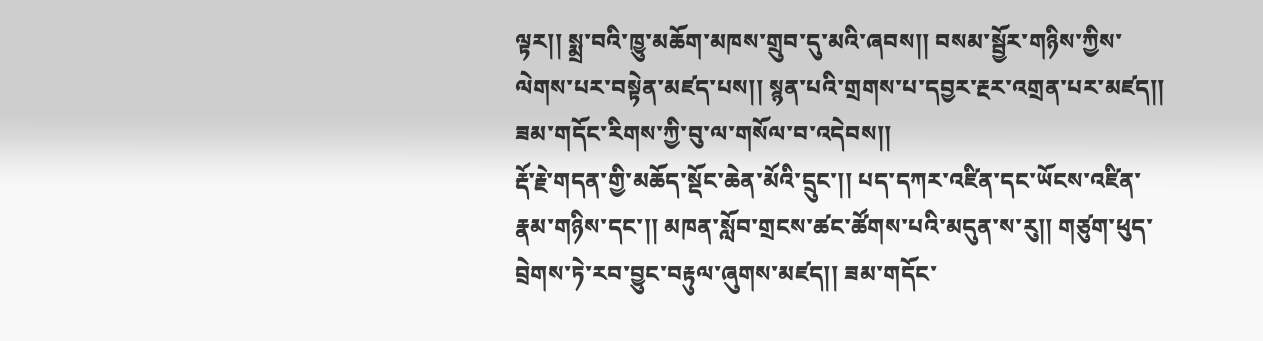ལྟར།། སྨྲ་བའི་ཁྱུ་མཆོག་མཁས་གྲུབ་དུ་མའི་ཞབས།། བསམ་སྦྱོར་གཉིས་ཀྱིས་ལེགས་པར་བསྟེན་མཛད་པས།། སྙན་པའི་གྲགས་པ་དབྱར་རྔར་འགྲན་པར་མཛད།། ཟམ་གདོང་རིགས་ཀྱི་བུ་ལ་གསོལ་བ་འདེབས།།
རྡོ་རྗེ་གདན་གྱི་མཆོད་སྡོང་ཆེན་མོའི་དྲུང་།། པད་དཀར་འཛིན་དང་ཡོངས་འཛིན་རྣམ་གཉིས་དང་།། མཁན་སློབ་གྲངས་ཚང་ཚོགས་པའི་མདུན་ས་རུ།། གཙུག་ཕུད་བྲེགས་ཏེ་རབ་བྱུང་བརྟུལ་ཞུགས་མཛད།། ཟམ་གདོང་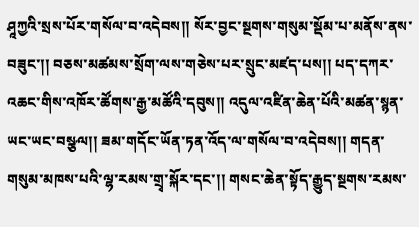ཤཱཀྱའི་སྲས་པོར་གསོལ་བ་འདེབས།། སོར་བྱང་སྔགས་གསུམ་སྡོམ་པ་མནོས་ནས་བཟུང་།། བཅས་མཚམས་སྲོག་ལས་གཅེས་པར་སྲུང་མཛད་པས།། པད་དཀར་འཆང་གིས་འཁོར་ཚོགས་རྒྱ་མཚོའི་དབུས།། འདུལ་འཛིན་ཆེན་པོའི་མཚན་སྙན་ཡང་ཡང་བསྩལ།། ཟམ་གདོང་ཡོན་ཏན་འོད་ལ་གསོལ་བ་འདེབས།། གདན་གསུམ་མཁས་པའི་ལྷ་རམས་གྲྭ་སྐོར་དང་།། གསང་ཆེན་སྟོད་རྒྱུད་སྔགས་རམས་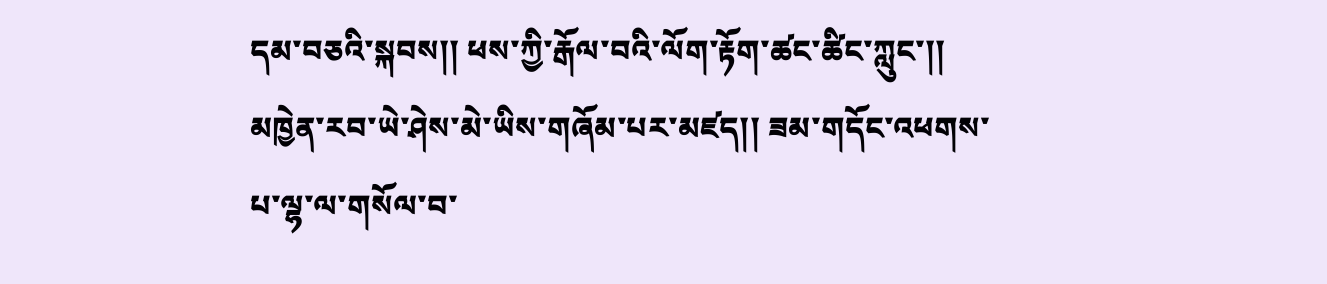དམ་བཅའི་སྐབས།། ཕས་ཀྱི་རྒོལ་བའི་ལོག་རྟོག་ཚང་ཚིང་ཀླུང་།། མཁྱེན་རབ་ཡེ་ཤེས་མེ་ཡིས་གཞོམ་པར་མཛད།། ཟམ་གདོང་འཕགས་པ་ལྷ་ལ་གསོལ་བ་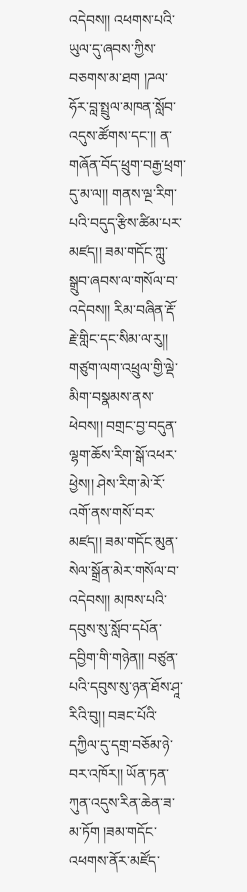འདེབས།། འཕགས་པའི་ཡུལ་དུ་ཞབས་ཀྱིས་བཅགས་མ་ཐག །ཌལ་ཧོར་བླ་སྤྲུལ་མཁན་སློབ་འདུས་ཚོགས་དང་།། ན་གཞོན་བོད་ཕྲུག་བརྒྱ་ཕྲག་དུ་མ་ལ།། གནས་ལྔ་རིག་པའི་བདུད་རྩིས་ཚིམ་པར་མཛད།། ཟམ་གདོང་ཀླུ་སྒྲུབ་ཞབས་ལ་གསོལ་བ་འདེབས།། རིམ་བཞིན་རྡོ་རྗེ་གླིང་དང་སིམ་ལ་རུ།། གཙུག་ལག་འཕྲུལ་གྱི་ལྡེ་མིག་བསྣམས་ནས་ཕེབས།། བགྲང་བྱ་བདུན་ལྷག་ཆོས་རིག་སྒོ་འཕར་ཕྱེས།། ཤེས་རིག་མེ་རོ་འགོ་ནས་གསོ་བར་མཛད།། ཟམ་གདོང་མུན་སེལ་སྒྲོན་མེར་གསོལ་བ་འདེབས།། མཁས་པའི་དབུས་སུ་སློབ་དཔོན་དབྱིག་གི་གཉེན།། བཙུན་པའི་དབུས་སུ་ཉན་ཐོས་ཤཱ་རིའི་བུ།། བཟང་པོའི་དཀྱིལ་དུ་དགྲ་བཅོམ་ཉེ་བར་འཁོར།། ཡོན་ཏན་ཀུན་འདུས་རིན་ཆེན་ཟ་མ་ཏོག །ཟམ་གདོང་འཕགས་ནོར་མཛོད་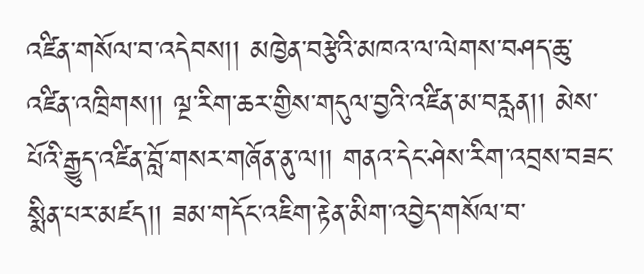འཛིན་གསོལ་བ་འདེབས།། མཁྱེན་བརྩེའི་མཁའ་ལ་ལེགས་བཤད་ཆུ་འཛིན་འཁྲིགས།། ལྔ་རིག་ཆར་གྱིས་གདུལ་བྱའི་འཛིན་མ་བརླན།། མེས་པོའི་རྒྱུད་འཛིན་བློ་གསར་གཞོན་ནུ་ལ།། གནའ་དེང་ཤེས་རིག་འབྲས་བཟང་སྨིན་པར་མཛད།། ཟམ་གདོང་འཇིག་རྟེན་མིག་འབྱེད་གསོལ་བ་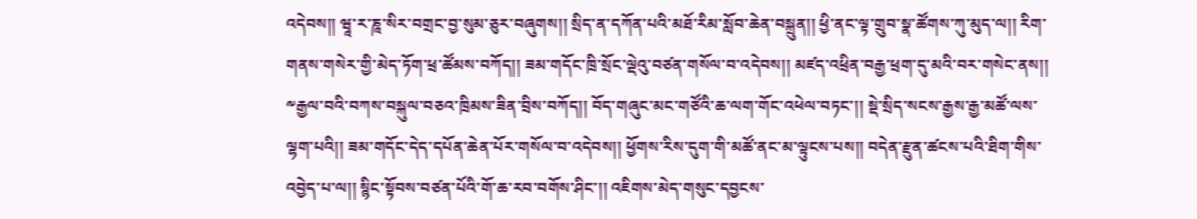འདེབས།། ཝཱ་ར་ཎཱ་སིར་བགྲང་བྱ་སུམ་ཅུར་བཞུགས།། སྲིད་ན་དཀོན་པའི་མཐོ་རིམ་སློབ་ཆེན་བསྐྲུན།། ཕྱི་ནང་ལྟ་གྲུབ་སྣ་ཚོགས་ཀུ་མུད་ལ།། རིག་གནས་གསེར་གྱི་མེད་ཏོག་ཕྲ་ཚོམས་བཀོད།། ཟམ་གདོང་ཁྲི་སྲོང་ལྡེའུ་བཙན་གསོལ་བ་འདེབས།། མཛད་འཕྲིན་བརྒྱ་ཕྲག་དུ་མའི་བར་གསེང་ནས།། ༸རྒྱལ་བའི་བཀས་བསྐུལ་བཅའ་ཁྲིམས་ཟིན་བྲིས་བཀོད།། བོད་གཞུང་མང་གཙོའི་ཆ་ལག་གོང་འཕེལ་བཏང་།། སྡེ་སྲིད་སངས་རྒྱས་རྒྱ་མཚོ་ལས་ལྷག་པའི།། ཟམ་གདོང་དེད་དཔོན་ཆེན་པོར་གསོལ་བ་འདེབས།། ཕྱོགས་རིས་དུག་གི་མཚོ་ནང་མ་ལྟུངས་པས།། བདེན་རྫུན་ཚངས་པའི་ཐིག་གིས་འབྱེད་པ་ལ།། སྙིང་སྟོབས་བཙན་པོའི་གོ་ཆ་རབ་བགོས་ཤིང་།། འཇིགས་མེད་གསུང་དབྱངས་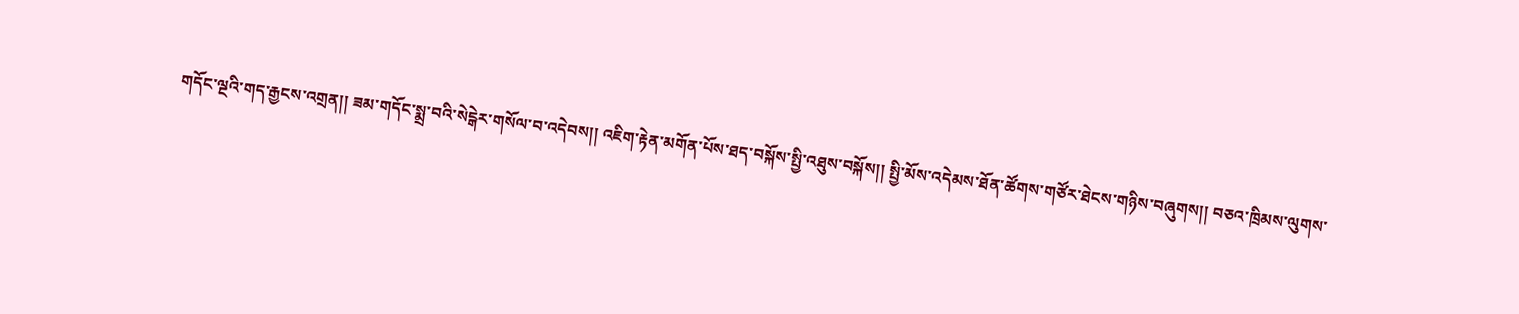གདོང་ལྔའི་གད་རྒྱངས་འགྲན།། ཟམ་གདོང་སྨྲ་བའི་སེངྒེར་གསོལ་བ་འདེབས།། འཇིག་རྟེན་མགོན་པོས་ཐད་བསྐོས་སྤྱི་འཐུས་བསྐོས།། སྤྱི་མོས་འདེམས་ཐོན་ཚོགས་གཙོར་ཐེངས་གཉིས་བཞུགས།། བཅའ་ཁྲིམས་ལུགས་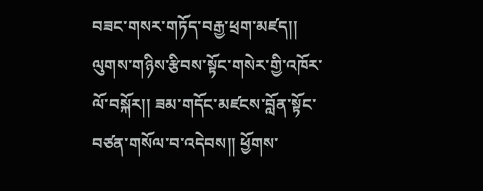བཟང་གསར་གཏོད་བརྒྱ་ཕྲག་མཛད།། ལུགས་གཉིས་རྩིབས་སྟོང་གསེར་གྱི་འཁོར་ལོ་བསྐོར།། ཟམ་གདོང་མཛངས་བློན་སྟོང་བཙན་གསོལ་བ་འདེབས།། ཕྱོགས་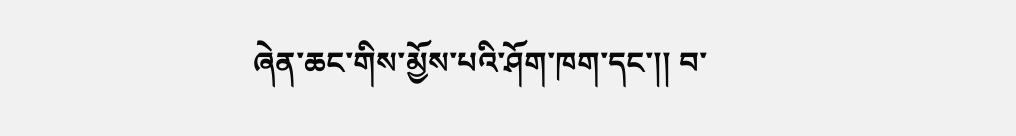ཞེན་ཆང་གིས་མྱོས་པའི་ཤོག་ཁག་དང་།། བ་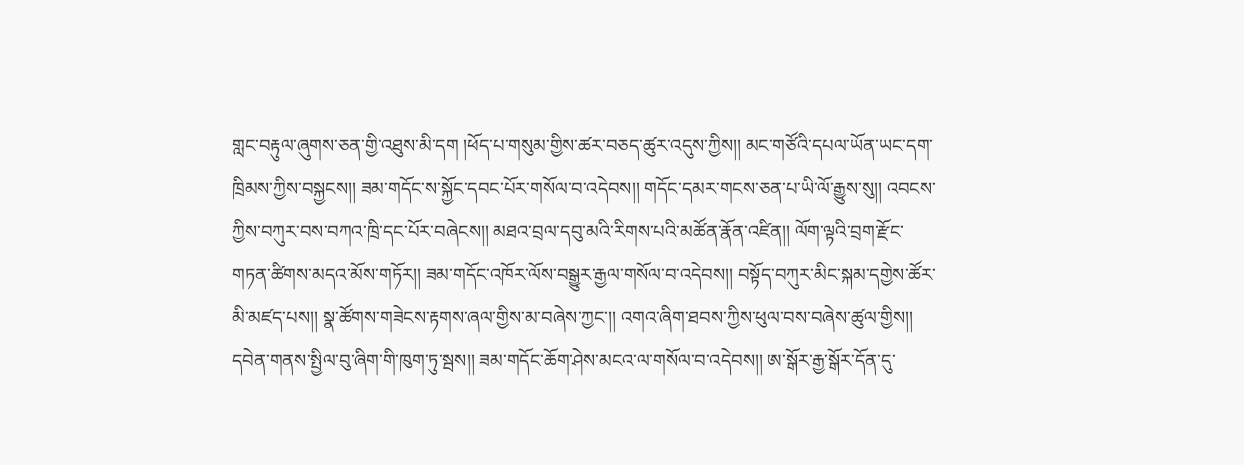གླང་བརྟུལ་ཞུགས་ཅན་གྱི་འཐུས་མི་དག །ཕོད་པ་གསུམ་གྱིས་ཚར་བཅད་ཚུར་འདུས་ཀྱིས།། མང་གཙོའི་དཔལ་ཡོན་ཡང་དག་ཁྲིམས་ཀྱིས་བསྐྱངས།། ཟམ་གདོང་ས་སྐྱོང་དབང་པོར་གསོལ་བ་འདེབས།། གདོང་དམར་གངས་ཅན་པ་ཡི་ལོ་རྒྱུས་སུ།། འབངས་ཀྱིས་བཀུར་བས་བཀའ་ཁྲི་དང་པོར་བཞེངས།། མཐའ་བྲལ་དབུ་མའི་རིགས་པའི་མཚོན་རྣོན་འཛིན།། ལོག་ལྟའི་བྲག་རྫོང་གཏན་ཚིགས་མདའ་མོས་གཏོར།། ཟམ་གདོང་འཁོར་ལོས་བསྒྱུར་རྒྱལ་གསོལ་བ་འདེབས།། བསྟོད་བཀུར་མིང་སྐམ་དགྱེས་ཚོར་མི་མཛད་པས།། སྣ་ཚོགས་གཟེངས་རྟགས་ཞལ་གྱིས་མ་བཞེས་ཀྱང་།། འགའ་ཞིག་ཐབས་ཀྱིས་ཕུལ་བས་བཞེས་ཚུལ་གྱིས།། དབེན་གནས་སྤྱིལ་བུ་ཞིག་གི་ཁུག་ཏུ་སྦས།། ཟམ་གདོང་ཆོག་ཤེས་མངའ་ལ་གསོལ་བ་འདེབས།། ཨ་སྒོར་རྒྱ་སྒོར་དོན་དུ་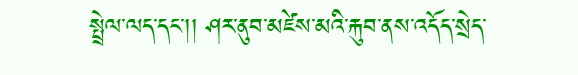སྤྲེལ་ལད་དང་།། ཤར་ནུབ་མཛེས་མའི་རྐུབ་ནས་འདོད་སྲེད་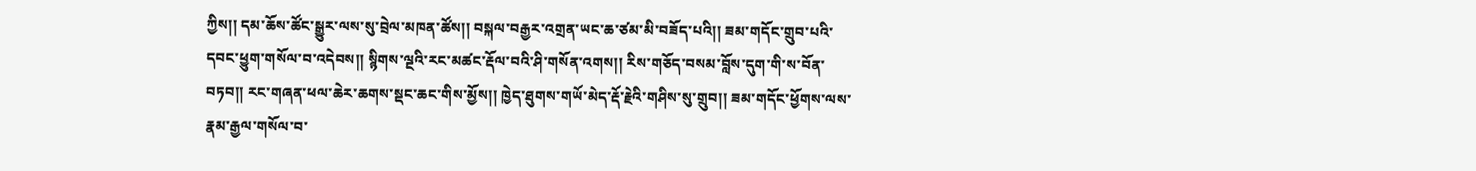ཀྱིས།། དམ་ཆོས་ཚོང་སྒྱུར་ལས་སུ་བྲེལ་མཁན་ཚོས།། བསྐལ་བརྒྱར་འགྲན་ཡང་ཆ་ཙམ་མི་བཟོད་པའི།། ཟམ་གདོང་གྲུབ་པའི་དབང་ཕྱུག་གསོལ་བ་འདེབས།། སྙིགས་ལྔའི་རང་མཚང་རྡོལ་བའི་ཤི་གསོན་འགས།། རིས་གཅོད་བསམ་བློས་དུག་གི་ས་བོན་བཏབ།། རང་གཞན་ཕལ་ཆེར་ཆགས་སྡང་ཆང་གིས་མྱོས།། ཁྱེད་ཐུགས་གཡོ་མེད་རྡོ་རྗེའི་གཤིས་སུ་གྲུབ།། ཟམ་གདོང་ཕྱོགས་ལས་རྣམ་རྒྱལ་གསོལ་བ་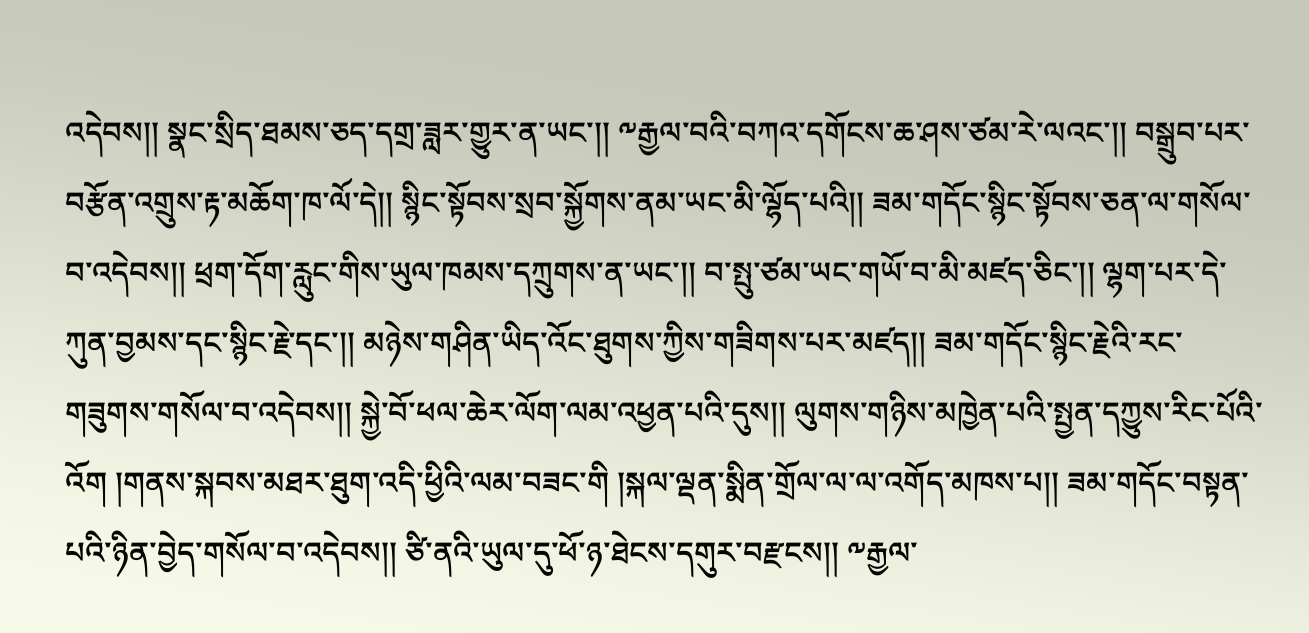འདེབས།། སྣང་སྲིད་ཐམས་ཅད་དགྲ་ཟླར་གྱུར་ན་ཡང་།། ༸རྒྱལ་བའི་བཀའ་དགོངས་ཆ་ཤས་ཙམ་རེ་ལའང་།། བསྒྲུབ་པར་བརྩོན་འགྲུས་རྟ་མཆོག་ཁ་ལོ་དེ།། སྙིང་སྟོབས་སྲབ་སྐྱོགས་ནམ་ཡང་མི་ལྷོད་པའི།། ཟམ་གདོང་སྙིང་སྟོབས་ཅན་ལ་གསོལ་བ་འདེབས།། ཕྲག་དོག་རླུང་གིས་ཡུལ་ཁམས་དཀྲུགས་ན་ཡང་།། བ་སྤུ་ཙམ་ཡང་གཡོ་བ་མི་མཛད་ཅིང་།། ལྷག་པར་དེ་ཀུན་བྱམས་དང་སྙིང་རྗེ་དང་།། མཉེས་གཤིན་ཡིད་འོང་ཐུགས་ཀྱིས་གཟིགས་པར་མཛད།། ཟམ་གདོང་སྙིང་རྗེའི་རང་གཟུགས་གསོལ་བ་འདེབས།། སྐྱེ་བོ་ཕལ་ཆེར་ལོག་ལམ་འཕྱན་པའི་དུས།། ལུགས་གཉིས་མཁྱེན་པའི་སྤྱན་དཀྱུས་རིང་པོའི་འོག །གནས་སྐབས་མཐར་ཐུག་འདི་ཕྱིའི་ལམ་བཟང་གི །སྐལ་ལྡན་སྨིན་གྲོལ་ལ་ལ་འགོད་མཁས་པ།། ཟམ་གདོང་བསྟན་པའི་ཉིན་བྱེད་གསོལ་བ་འདེབས།། ཙི་ནའི་ཡུལ་དུ་ཕོ་ཉ་ཐེངས་དགུར་བརྫངས།། ༸རྒྱལ་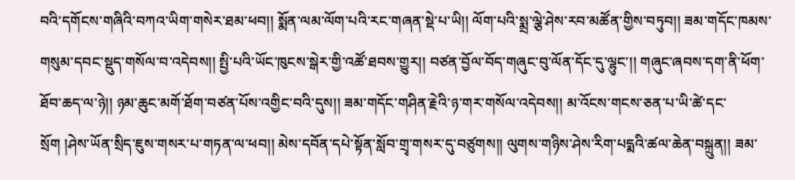བའི་དགོངས་གཞིའི་བཀའ་ཡིག་གསེར་ཐམ་ཕབ།། སྨོན་ལམ་ལོག་པའི་རང་གཞན་སྡེ་པ་ཡི།། ལོག་པའི་སྨྲ་ལྕེ་ཤེས་རབ་མཚོན་གྱིས་བཏུབ།། ཟམ་གདོང་ཁམས་གསུམ་དབང་སྡུད་གསོལ་བ་འདེབས།། སྤྱི་པའི་ཡོང་ཁུངས་སྒེར་གྱི་འཚོ་ཐབས་གྱུར།། བཙན་བྱོལ་བོད་གཞུང་བུ་ལོན་དོང་དུ་ལྷུང་།། གཞུང་ཞབས་དག་ནི་ཕོག་ཐོབ་ཆད་ལ་ཉེ།། ཉམ་ཆུང་མགོ་ཐོག་བཙན་པོས་འགྱིང་བའི་དུས།། ཟམ་གདོང་གཤིན་རྗེའི་ཉ་གར་གསོལ་འདེབས།། མ་འོངས་གངས་ཅན་པ་ཡི་ཚེ་དང་སྲོག །ཤེས་ཡོན་སྲིད་ཇུས་གསར་པ་གཏན་ལ་ཕབ།། མེས་དབོན་དཔེ་སྟོན་སློབ་གྲྭ་གསར་དུ་བཙུགས།། ལུགས་གཉིས་ཤེས་རིག་པདྨའི་ཚལ་ཆེན་བསྐྲུན།། ཟམ་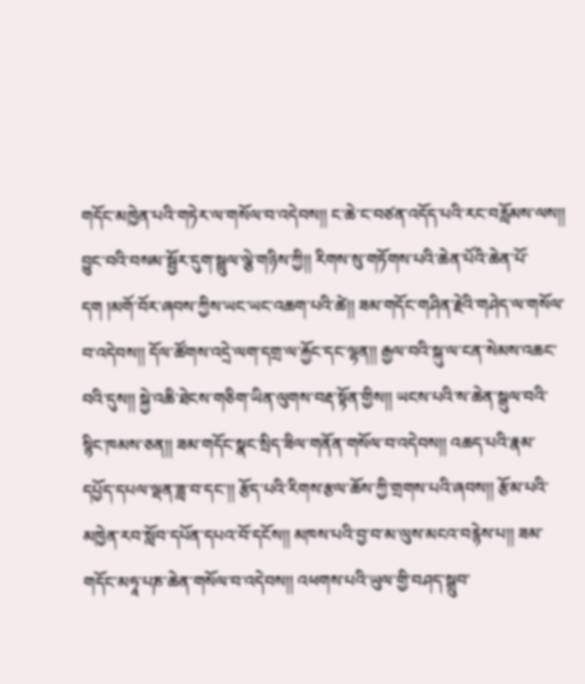གདོང་མཁྱེན་པའི་གཏེར་ལ་གསོལ་བ་འདེབས།། ང་ཆེ་ང་བཙན་འདོད་པའི་རང་བརློམས་ལས།། བྱུང་བའི་བསམ་སྦྱོར་དུག་སྦྲུལ་ལྕེ་གཉིས་ཀྱི།། རིགས་སུ་གཏོགས་པའི་ཆེན་པོའི་ཆེན་པོ་དག །མགོ་བོར་ཞབས་ཀྱིས་ཡང་ཡང་འཆག་པའི་ཚེ།། ཟམ་གདོང་གཤིན་རྗེའི་གཤེད་ལ་གསོལ་བ་འདེབས།། དོལ་ཚོགས་འདྲེ་ལག་དགྲ་ལ་རྐྱོང་དང་ལྷན།། རྒྱལ་བའི་སྐུ་ལ་ངན་སེམས་འཆང་བའི་དུས།། སྐྱེ་འཆི་ཐེངས་གཅིག་ཡིན་ལུགས་བརྡ་སྟོན་གྱིས།། ཡངས་པའི་ས་ཆེན་སྒུལ་བའི་སྙིང་ཁམས་ཅན།། ཟམ་གདོང་སྣང་སྲིད་ཟིལ་གནོན་གསོལ་བ་འདེབས།། འཆད་པའི་རྣམ་དཔྱོད་དཔལ་ལྡན་ཟླ་བ་དང་།། རྩོད་པའི་རིགས་རྩལ་ཆོས་ཀྱི་གྲགས་པའི་ཞབས།། རྩོམ་པའི་མཁྱེན་རབ་སློབ་དཔོན་དཔའ་བོ་དངོས།། མཁས་པའི་བྱ་བ་མ་ལུས་མངའ་བརྙེས་པ།། ཟམ་གདོང་མཧཱ་པཎ་ཆེན་གསོལ་བ་འདེབས།། འཕགས་པའི་ཡུལ་གྱི་བཤད་སྒྲུབ་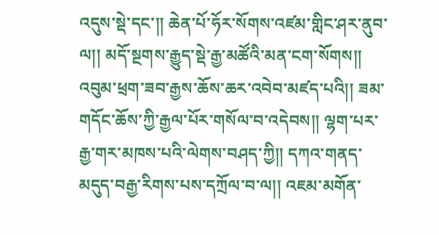འདུས་སྡེ་དང་།། ཆེན་པོ་ཧོར་སོགས་འཛམ་གླིང་ཤར་ནུབ་ལ།། མདོ་སྔགས་རྒྱུད་སྡེ་རྒྱ་མཚོའི་མན་ངག་སོགས།། འབུམ་ཕྲག་ཟབ་རྒྱས་ཆོས་ཆར་འབེབ་མཛད་པའི།། ཟམ་གདོང་ཆོས་ཀྱི་རྒྱལ་པོར་གསོལ་བ་འདེབས།། ལྷག་པར་རྒྱ་གར་མཁས་པའི་ལེགས་བཤད་ཀྱི།། དཀའ་གནད་མདུད་བརྒྱ་རིགས་པས་དཀྲོལ་བ་ལ།། འཇམ་མགོན་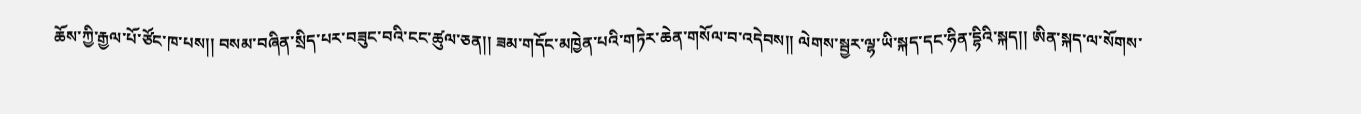ཆོས་ཀྱི་རྒྱལ་པོ་ཙོང་ཁ་པས།། བསམ་བཞིན་སྲིད་པར་བཟུང་བའི་ངང་ཚུལ་ཅན།། ཟམ་གདོང་མཁྱེན་པའི་གཏེར་ཆེན་གསོལ་བ་འདེབས།། ལེགས་སྦྱར་ལྷ་ཡི་སྐད་དང་ཧིན་དྷིའི་སྐད།། ཨིན་སྐད་ལ་སོགས་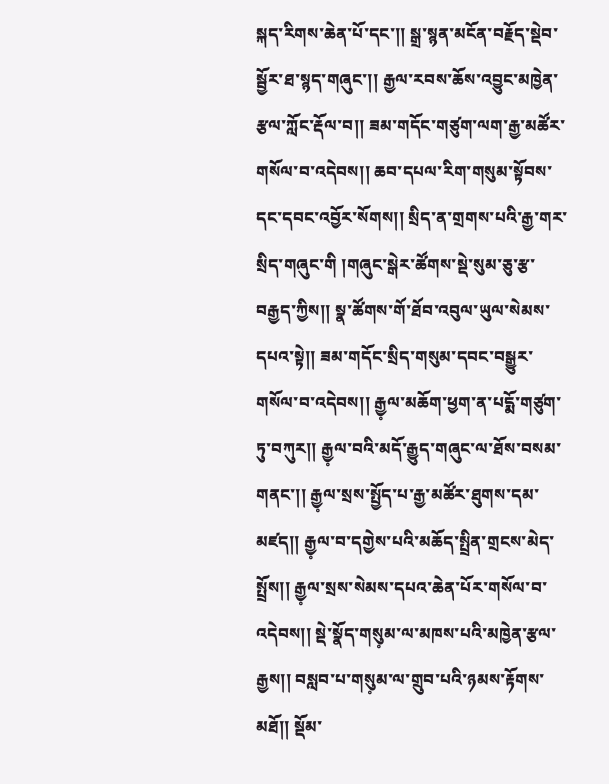སྐད་རིགས་ཆེན་པོ་དང་།། སྒྲ་སྙན་མངོན་བརྗོད་སྡེབ་སྦྱོར་ཐ་སྙད་གཞུང་།། རྒྱལ་རབས་ཆོས་འབྱུང་མཁྱེན་རྩལ་ཀློང་རྡོལ་བ།། ཟམ་གདོང་གཙུག་ལག་རྒྱ་མཚོར་གསོལ་བ་འདེབས།། ཆབ་དཔལ་རིག་གསུམ་སྟོབས་དང་དབང་འབྱོར་སོགས།། སྲིད་ན་གྲགས་པའི་རྒྱ་གར་སྲིད་གཞུང་གི །གཞུང་སྒེར་ཚོགས་སྡེ་སུམ་ཅུ་རྩ་བརྒྱད་ཀྱིས།། སྣ་ཚོགས་གོ་ཐོབ་འབུལ་ཡུལ་སེམས་དཔའ་སྟེ།། ཟམ་གདོང་སྲིད་གསུམ་དབང་བསྒྱུར་གསོལ་བ་འདེབས།། རྒྱ༷ལ་མཆོག་ཕྱག་ན་པདྨོ་གཙུག་ཏུ་བཀུར།། རྒྱ༷ལ་བའི་མདོ་རྒྱུད་གཞུང་ལ་ཐོས་བསམ་གནང་།། རྒྱ༷ལ་སྲས་སྤྱོད་པ་རྒྱ་མཚོར་ཐུགས་དམ་མཛད།། རྒྱ༷ལ་བ་དགྱེས་པའི་མཆོད་སྤྲིན་གྲངས་མེད་སྤྲོས།། རྒྱ༷ལ་སྲས་སེམས་དཔའ་ཆེན་པོར་གསོལ་བ་འདེབས།། སྡེ་སྣོད་གསུ༷མ་ལ་མཁས་པའི་མཁྱེན་རྩལ་རྒྱས།། བསླབ་པ་གསུ༷མ་ལ་གྲུབ་པའི་ཉམས་རྟོགས་མཐོ།། སྡོམ་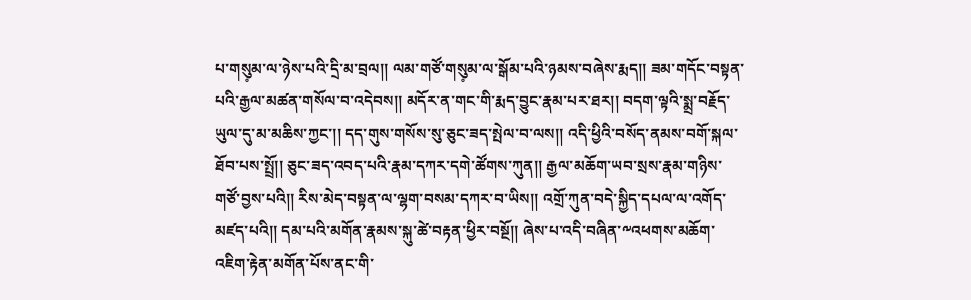པ་གསུ༷མ་ལ་ཉེས་པའི་དྲི་མ་བྲལ།། ལམ་གཙོ་གསུ༷མ་ལ་སྒོམ་པའི་ཉམས་བཞེས་རྨད།། ཟམ་གདོང་བསྟན་པའི་རྒྱལ་མཚན་གསོལ་བ་འདེབས།། མདོར་ན་གང་གི་རྨད་བྱུང་རྣམ་པར་ཐར།། བདག་ལྟའི་སྨྲ་བརྗོད་ཡུལ་དུ་མ་མཆིས་ཀྱང་།། དད་གུས་གསོས་སུ་ཅུང་ཟད་སྤེལ་བ་ལས།། འདི་ཕྱིའི་བསོད་ནམས་བགོ་སྐལ་ཐོབ་པས་སྤྲོ།། ཅུང་ཟད་འབད་པའི་རྣམ་དཀར་དགེ་ཚོགས་ཀུན།། རྒྱལ་མཆོག་ཡབ་སྲས་རྣམ་གཉིས་གཙོ་བྱས་པའི།། རིས་མེད་བསྟན་ལ་ལྷག་བསམ་དཀར་བ་ཡིས།། འགྲོ་ཀུན་བདེ་སྐྱིད་དཔལ་ལ་འགོད་མཛད་པའི།། དམ་པའི་མགོན་རྣམས་སྐུ་ཚེ་བརྟན་ཕྱིར་བསྔོ།། ཞེས་པ་འདི་བཞིན་༸འཕགས་མཆོག་འཇིག་རྟེན་མགོན་པོས་ནང་གི་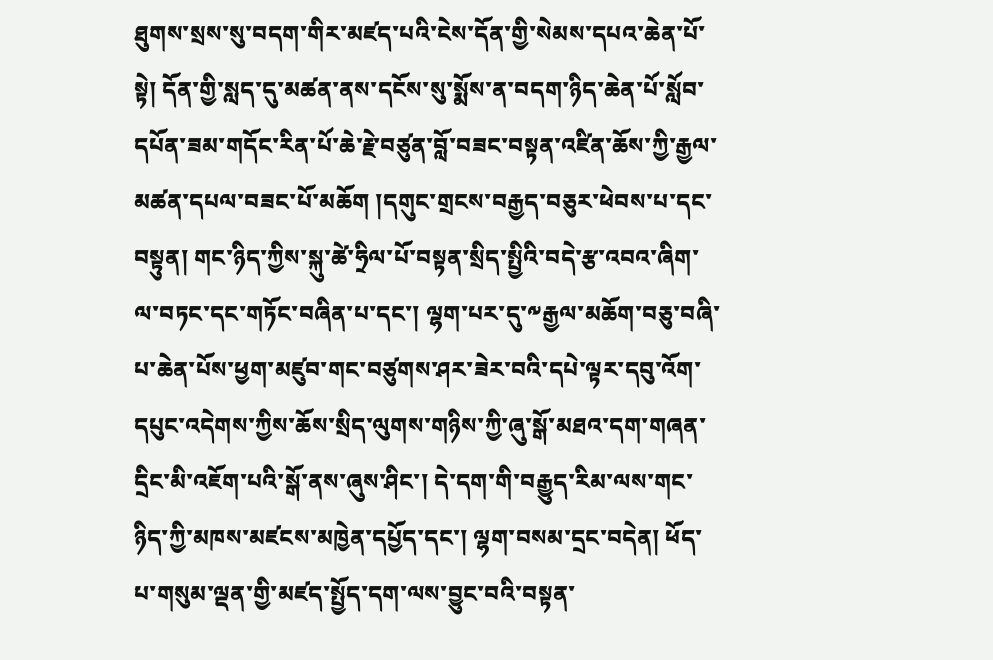ཐུགས་སྲས་སུ་བདག་གིར་མཛད་པའི་ངེས་དོན་གྱི་སེམས་དཔའ་ཆེན་པོ་སྟེ། དོན་གྱི་སླད་དུ་མཚན་ནས་དངོས་སུ་སྨོས་ན་བདག་ཉིད་ཆེན་པོ་སློབ་དཔོན་ཟམ་གདོང་རིན་པོ་ཆེ་རྗེ་བཙུན་བློ་བཟང་བསྟན་འཛིན་ཆོས་ཀྱི་རྒྱལ་མཚན་དཔལ་བཟང་པོ་མཆོག །དགུང་གྲངས་བརྒྱད་བཅུར་ཕེབས་པ་དང་བསྟུན། གང་ཉིད་ཀྱིས་སྐུ་ཚེ་ཧྲིལ་པོ་བསྟན་སྲིད་སྤྱིའི་བདེ་རྩ་འབའ་ཞིག་ལ་བཏང་དང་གཏོང་བཞིན་པ་དང་། ལྷག་པར་དུ་༸རྒྱལ་མཆོག་བཅུ་བཞི་པ་ཆེན་པོས་ཕྱག་མཛུབ་གང་བཙུགས་ཤར་ཟེར་བའི་དཔེ་ལྟར་དབུ་འོག་དཔུང་འདེགས་ཀྱིས་ཆོས་སྲིད་ལུགས་གཉིས་ཀྱི་ཞུ་སྒོ་མཐའ་དག་གཞན་དྲིང་མི་འཇོག་པའི་སྒོ་ནས་ཞུས་ཤིང་། དེ་དག་གི་བརྒྱུད་རིམ་ལས་གང་ཉིད་ཀྱི་མཁས་མཛངས་མཁྱེན་དཔྱོད་དང་། ལྷག་བསམ་དྲང་བདེན། ཕོད་པ་གསུམ་ལྡན་གྱི་མཛད་སྤྱོད་དག་ལས་བྱུང་བའི་བསྟན་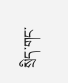སྲིད་གང་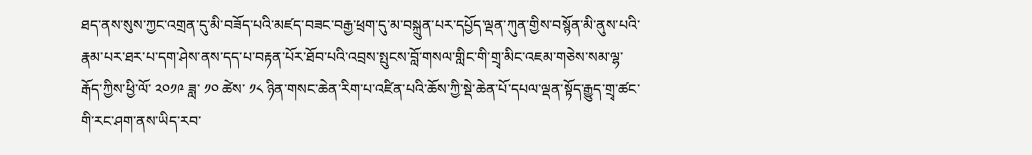ཐད་ནས་སུས་ཀྱང་འགྲན་དུ་མི་བཟོད་པའི་མཛད་བཟང་བརྒྱ་ཕྲག་དུ་མ་བསྐྲུན་པར་དཔྱོད་ལྡན་ཀུན་གྱིས་བསྙོན་མི་ནུས་པའི་རྣམ་པར་ཐར་པ་དག་ཤེས་ནས་དད་པ་བརྟན་པོར་ཐོབ་པའི་འབྲས་སྤུངས་བློ་གསལ་གླིང་གི་གྲྭ་མིང་འཇམ་གཅེས་སམ་ལྷ་རྒོད་ཀྱིས་ཕྱི་ལོ་ ༢༠༡༩ ཟླ་ ༡༠ ཚེས་ ༡༨ ཉིན་གསང་ཆེན་རིག་པ་འཛིན་པའི་ཆོས་ཀྱི་སྡེ་ཆེན་པོ་དཔལ་ལྡན་སྟོད་རྒྱུད་གྲྭ་ཚང་གི་རང་ཤག་ནས་ཡིད་རབ་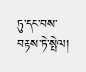ཏུ་དང་བས་བརྟས་ཏེ་སྤེལ།